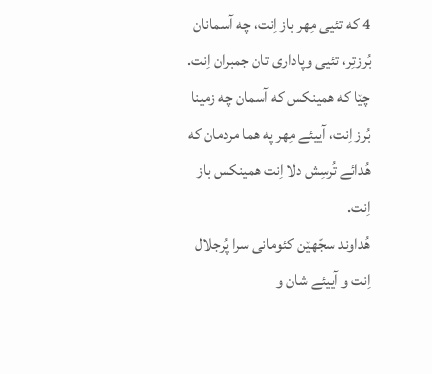4 که تئیی مِهر باز اِنت، چه آسمانان بُرزتِر، تئیی وپاداری تان جمبران اِنت.
چێا که همینکس که آسمان چه زمینا بُرز اِنت، آییئے مِهر په هما مردمان که هُدائے تُرسِش دلا اِنت همینکس باز اِنت.
هُداوند سجّهێن کئومانی سرا پُرجلال اِنت و آییئے شان و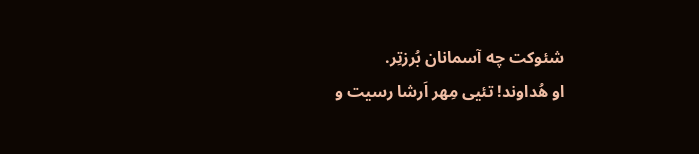شئوکت چه آسمانان بُرزتِر.
او هُداوند! تئیی مِهر اَرشا رسیت و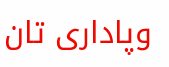وپاداری تان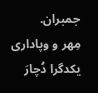جمبران.
مِهر و وپاداری یکدگرا دُچارَ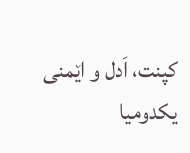کپنت، اَدل و اێمنی یکدومیا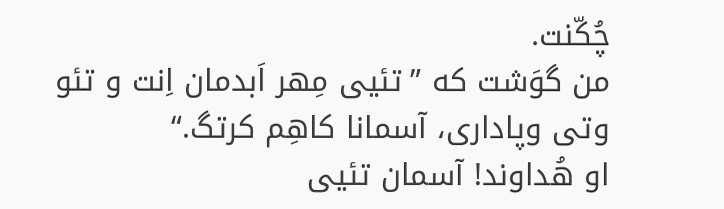چُکّنت.
من گوَشت که ”تئیی مِهر اَبدمان اِنت و تئو وتی وپاداری، آسمانا کاهِم کرتگ.“
او هُداوند! آسمان تئیی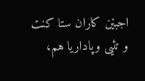اجبێن کاران ستا کنت و تئیی وپاداریا هم،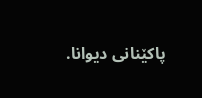پاکێنانی دیوانا.